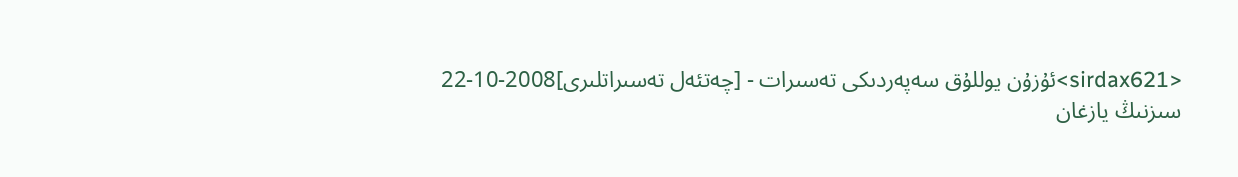<sirdax621>ئۇزۇن يوللۇق سەپەردىكى تەسىرات - [چەتئەل تەسىراتلىرى]2008-10-22
سىزنىڭ يازغان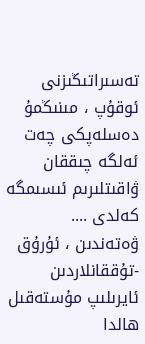تەسىراتىڭىزنى ئوقۇپ ، مىنىڭمۇ دەسلەپكى چەت ئەلگە چىققان ۋاقىتلىرىم ئىسىمگە كەلدى .... ۋەتەندىن ، ئۇرۇق -تۇققانلاردىن ئايرىلىپ مۇستەقىل ھالدا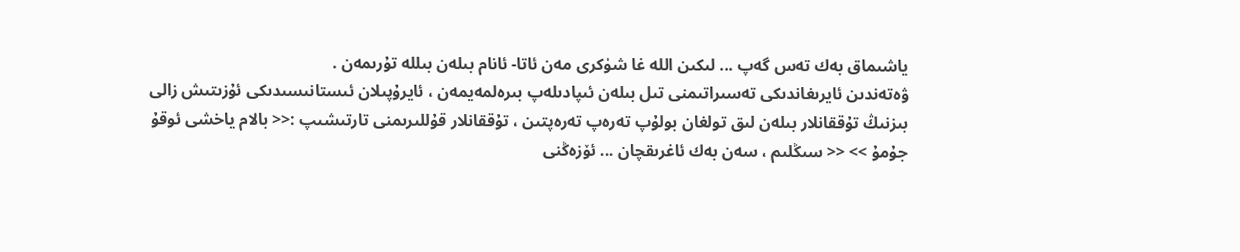ياشىماق بەك تەس گەپ ... لىكىن اللە غا شۈكرى مەن ئاتا- ئانام بىلەن بىللە تۇرىمەن .
ۋەتەندىن ئايرىغاندىكى تەسىراتىمنى تىل بىلەن ئىپادىلەپ بىرەلمەيمەن ، ئايرۇپىلان ئىستانىسىدىكى ئۇزىتىش زالى بىزنىڭ تۇققانلار بىلەن لىق تولغان بولۇپ تەرەپ تەرەپتىن ، تۇققانلار قۇللىرىمنى تارتىشىپ :<< بالام ياخشى ئوقۇ جۇمۇ >> << سىڭلىم ، سەن بەك ئاغرىقچان ... ئۆزەڭنى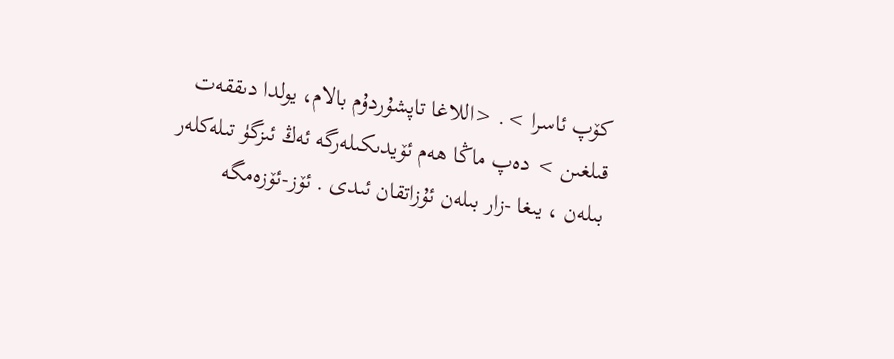كۆپ ئاسرا >. <اللاغا تاپشۇردۇم بالام، يولدا دىققەت قىلغىن > دەپ ماڭا ھەم ئۆيدىكىلەرگە ئەڭ ئىزگۈ تىلەكلەر بىلەن ، يىغا -زار بىلەن ئۇزاتقان ئىدى . ئۆز-ئۆزەمگە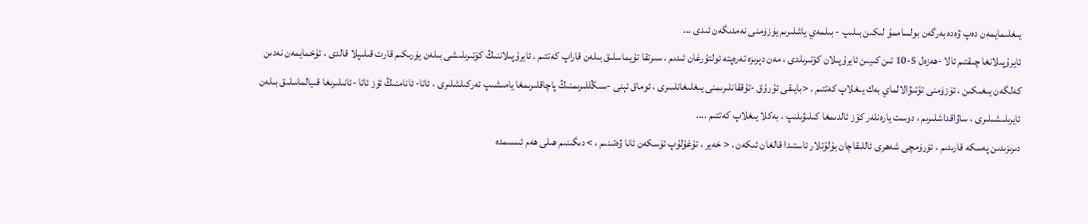يىغلىمايمەن دەپ ۋەدە بەرگەن بولساممۇ لىكىن بىلىپ - بىلمەي ياشلىرىم يۈزۈمنى نەمدىگەن ئىدى ...
ئايرۇپىلانغا چىقتىم ئالا -ھەزەل 5-10 تىن كىيىن ئايرۇپىلان كۆتىرىلدى ، مەن دېرىزە تەرەپتە ئولتۇرغان ئىدىم . سىرتقا تۇيماسلىق بىلەن قاراپ كەتتىم . ئايرۇپىلاننىڭ كۆتىرىلىشى بىلەن يۈرىكىم قارت قىلىپلا قالدى ، ئۇخمايمەن نەدىن كەلگەن يىغىكىن ، ئۆزۈمنى تۇتىۋالالماي بەك يىغلاپ كەتتىم . <بايىقى ئۇرۇق -تۇققانلىرىمنى يىغلىغانلىىرى ، ئوماق ئېنى -سىڭللىرىمنىڭ پاچاقلىرىمغا يامىشىپ ئەركىلشلىرى ، ئاتا- ئانامنىڭ ئۆز ئاتا -ئانىلىرىغا قىيالماسلىق بىلەن ئايرىلىشىلىرى ، ساۋاقداشلىرىم ، دوست يارەنلەر كۆز ئالدىمغا كىلىۋىلىپ ، بەكلا يىغلاپ كەتتىم ....
دىرىزىدىن پەسكە قارىدىم ، ئۈرۈمچى شەھرى ئاللىقاچان بۇلۇتلار ئاستىدا قالغان ئىكەن . < خەير ، تۇغۇلۇپ ئۆسكەن ئانا ۋەتىنىم ، > دىگىنىم ھىلى ھەم ئىسىمدە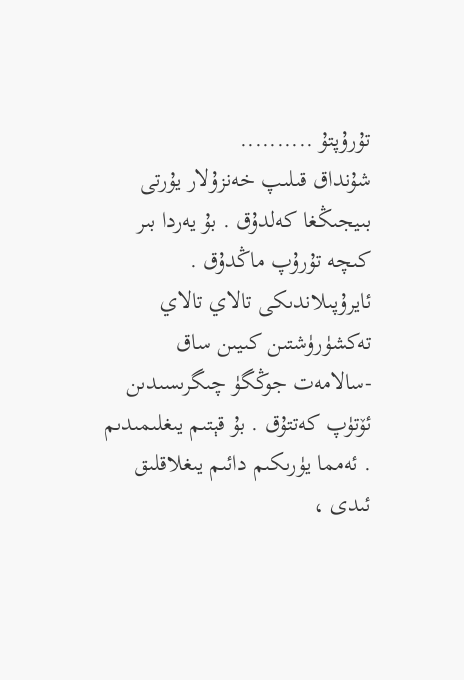تۇرۇپتۇ ..........
شۇنداق قىلىپ خەنزۇلار يۇرتى بىيجىڭغا كەلدۇق . بۇ يەردا بىر كىچە تۇرۇپ ماڭدۇق .
ئايرۇپىلاندىكى تالاي تالاي تەكشۈرۈشتىن كىيىن ساق -سالامەت جوڭگۈ چىگرىسىدىن ئۆتۈپ كەتتۇق . بۇ قېتىم يىغلىمىدىم . ئەمما يۈرىكىم دائىم يىغلاقلىق ئىدى ،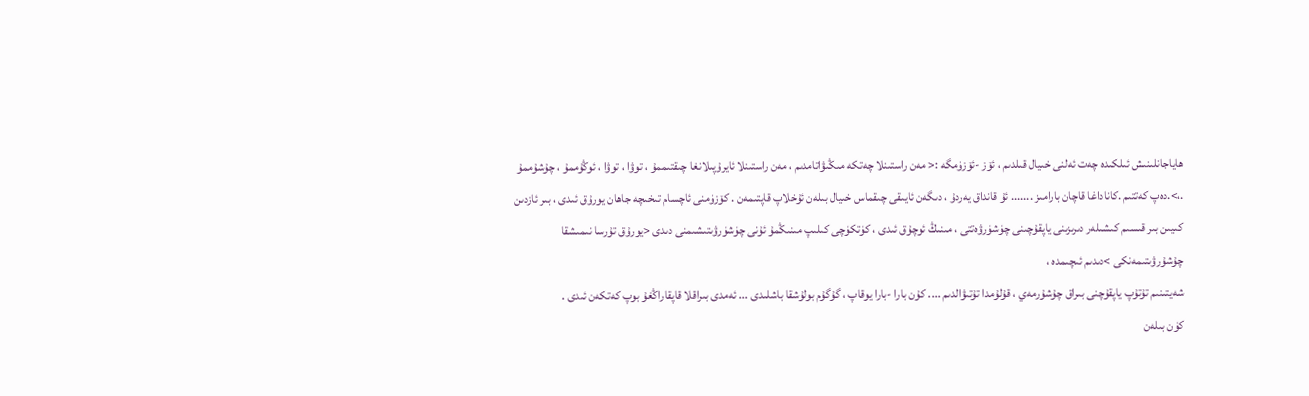ھاياجانلىنىش ئىلكىدە چەت ئەلنى خىيال قىلدىم ، ئۆز -ئۆزۈمگە :< مەن راستىنلا چەتكە مىڭىۋاتامدىم ، مەن راستىنلا ئايرۇپىلانغا چىقتىممۇ ، توۋا ، توۋا ، ئوڭۇممۇ ، چۇشۇممۇ .،>.دەپ كەتتىم .كاناداغا قاچان بارامىز ....... ئۇ قانداق يەردۇ ، دىگەن ئايىقى چىقماس خىيال بىلەن ئۇخلاپ قاپتىمەن . كۆزۈمنى ئاچسام تىخىچە جاھان يورۇق ئىدى ، بىر ئازدىن كىيىن بىر قىسىم كىشىلەر دىرىزىنى ياپقۇچىنى چۈشۈرۋەتتى ، مىنىڭ ئوچۇق ئىدى ، كۈتكۈچى كىلىپ مىنىڭمۇ ئۇنى چۈشۈرۋىتىشىمنى دىدى <يورۇق تۇرسا نىمىشقا چۇشۇرۋىتىمەنكى >دىدىم ئىچىمدە ،
شەيتىنىم تۇتۇپ ياپقۇچنى بىراق چۇشۇرمەي ، قۇلۇمدا تۇتىۋالدىم .... كۇن بارا -بارا يوقاپ ، گۇگۇم بولۇشقا باشلىدى ... ئەمدى بىراقلا قاپقاراڭغۇ بوپ كەتكەن ئىدى .
كۈن بىلەن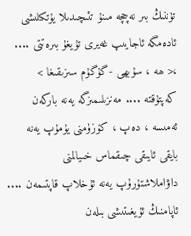تۈننىڭ بىر نەچچە مىنۇ تئىچىدىلا يۇتكىلىشى ئادەمگە ئاجايىپ غەيرى تۇيغۇ بىرەتتى .... ،< ھە ، سۇبھى -گۇگۇم سىزىقىغا > كەپتۇقتە .... مەنزىلىمىزگە يەنە باركەن ئەمىسە ، دەپ ، كۆزۈمنى يۇمۇپ يەنە بايقى ئايىقى چىقماس خىيالمنى داۋاملاشتۇرۇپ يەنە ئۇخلاپ قاپتىمەن .... ئاپامنىڭ ئۇيغىتىشى بىلەن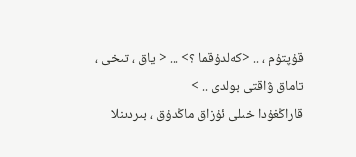قۇپتۇم ، .. <كەلدۇقما ؟> ... < ياق ، تىخى ، تاماق ۋاقتى بولدى .. >
قاراڭغۇدا خىلى ئۇزاق ماڭدۇق ، بىردىنلا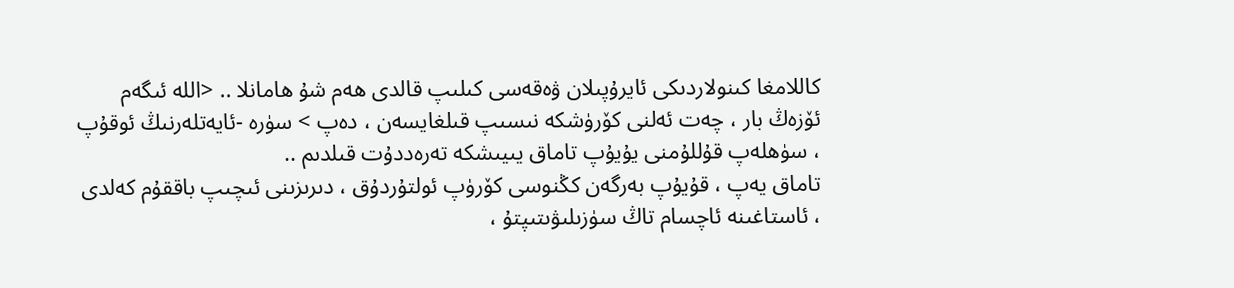كاللامغا كىنولاردىكى ئايرۇپىلان ۋەقەسى كىلىپ قالدى ھەم شۇ ھامانلا .. <اللە ئىگەم ئۆزەڭ بار ، چەت ئەلنى كۆرۈشكە نىسىپ قىلغايسەن ، دەپ > سۈرە -ئايەتلەرنىڭ ئوقۇپ ، سۈھلەپ قۇللۇمنى يۇيۇپ تاماق يىيىشكە تەرەددۇت قىلدىم ..
تاماق يەپ ، قۇيۇپ بەرگەن كڭنوسى كۆرۈپ ئولتۇردۇق ، دىرىزىنى ئىچىپ باققۇم كەلدى ، ئاستاغىنە ئاچسام تاڭ سۈزىلىۋىتىپتۇ ،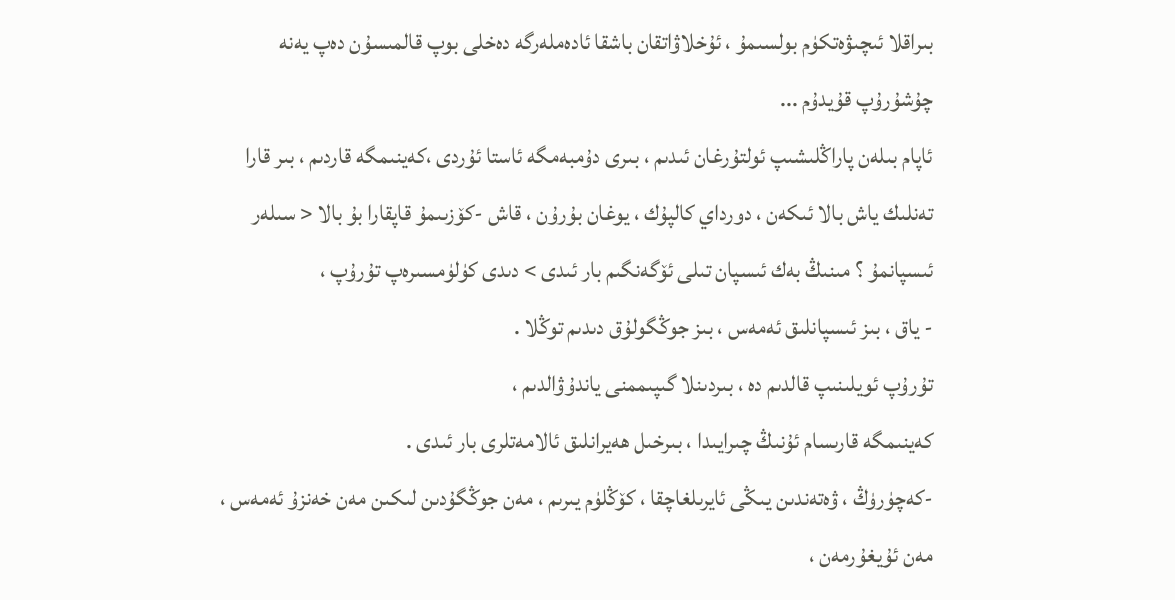بىراقلا ئىچىۋەتكۈم بولسىمۇ ، ئۇخلاۋاتقان باشقا ئادەملەرگە دەخلى بوپ قالمىسۇن دەپ يەنە چۇشۇرۇپ قۇيدۇم ...
ئاپام بىلەن پاراڭلىشىپ ئولتۇرغان ئىدىم ، بىرى دۇمبەمگە ئاستا ئۇردى ،كەينىمگە قاردىم ، بىر قارا تەنلىك ياش بالا ئىكەن ، دورداي كالپۇك ، يوغان بۇرۇن ، قاش -كۆزىىمۇ قاپقارا بۇ بالا < سىلەر ئىسپانمۇ ؟ مىنىڭ بەك ئىسپان تىلى ئۆگەنگىم بار ئىدى > دىدى كۈلۈمسىرەپ تۇرۇپ ،
- ياق ، بىز ئىسپانلىق ئەمەس ، بىز جوڭگولۇق دىدىم توڭلا .
تۇرۇپ ئويلىنىپ قالدىم دە ، بىردىنلا گىپىممنى ياندۇۋالدىم ،
كەينىمگە قارىسام ئۇنىڭ چىرايىدا ، بىرخىل ھەيرانلىق ئالامەتلرى بار ئىدى .
-كەچۈرۈڭ ، ۋەتەندىن يىڭى ئايرىلغاچقا ، كۆڭلۈم يىرىم ، مەن جوڭگۇدىن لىكىن مەن خەنزۇ ئەمەس ، مەن ئۇيغۇرمەن ،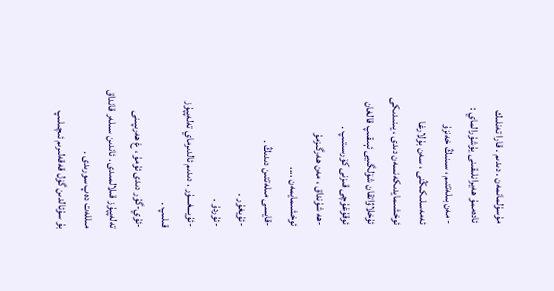مۇسۇلمانمەن . دىدىم . قارا تەنلىك ئادەممۇ ھەيرانلىقىنى يۇشۇرالماي :
- مەن بىلەتتىم ، سىنىڭ خەنزۇ ئەمەسلىكىڭنى ، سەن بۇلارغا ئوخشىمايدىكەنسەن دىدى ، يىنىدىكى ئۇخلاۋاتقان شۆلگىيى ئېىقىپ قالغان ئوقۇغۇچى قىزنى كۆرسىتىپ .
-ھە شۇنداق ، مەن ھەرگىزمۇ ئوخشىمايمەن ....
-قايسى مىلەتتىن دىدىڭ .
-ئۇيغۇر .
-ئۇردۇ .
-ئۇيـــغـــۇر . دىدىم ئالدىرماي تەلەپپۇز قىلىپ .
-ئۇي-گۇر دىدى ئۇمۇ ، غ ھەرىپىنى تەلەپپۇز قىلالمىدى . ئاندىن سىلەر قانداق مىللەت دەپ سورىدى .
بۇ سۇئالدىن گۈل قەقەلىرىم ئىچىلىپ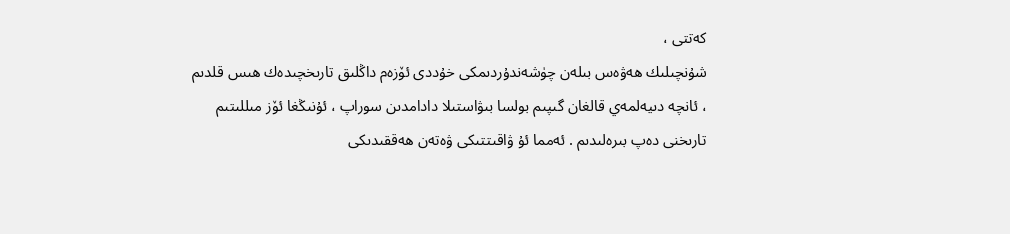كەتتى ،
شۇنچىلىك ھەۋەس بىلەن چۈشەندۇردىمكى خۇددى ئۆزەم داڭلىق تارىخچىدەك ھىس قلدىم ، ئانچە دىيەلمەي قالغان گىپىم بولسا بىۋاستىلا دادامدىن سوراپ ، ئۇنىڭغا ئۆز مىللىتىم تارىخنى دەپ بىرەلىدىم . ئەمما ئۇ ۋاقىتتىكى ۋەتەن ھەققىدىكى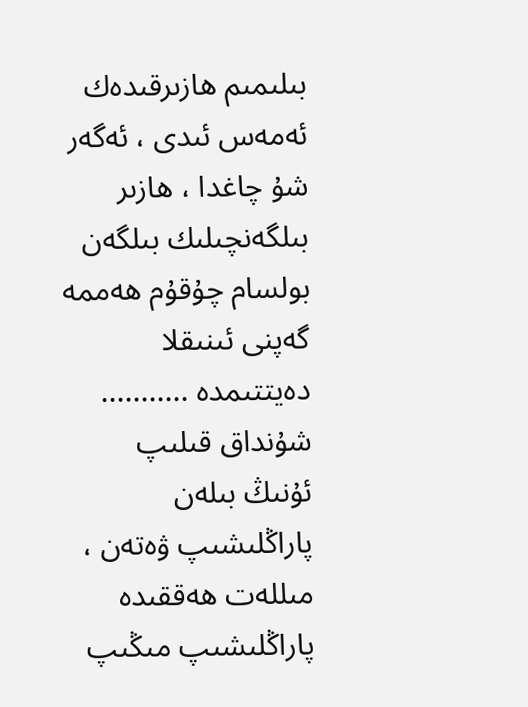بىلىمىم ھازىرقىدەك ئەمەس ئىدى ، ئەگەر شۇ چاغدا ، ھازىر بىلگەنچىلىك بىلگەن بولسام چۇقۇم ھەممە گەپنى ئىنىقلا دەيتتىمدە ...........
شۇنداق قىلىپ ئۇنىڭ بىلەن پاراڭلىشىپ ۋەتەن ، مىللەت ھەققىدە پاراڭلىشىپ مىڭىپ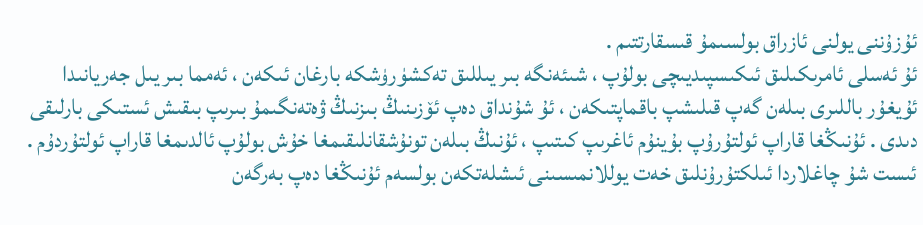ئۇزۇننى يولنى ئازراق بولسىمۇ قىسقارتتىم .
ئۇ ئەسلى ئامرىكىلىق ئىكىسپىديىچى بولۇپ ، شىئەنگە بىر يىللىق تەكشۈرۈشكە بارغان ئىكەن ، ئەمما بىر يىل جەريانىدا ئۇيغۇر باللىرى بىلەن گەپ قىلىشپ باقماپتىكەن ، ئۇ شۇنداق دەپ ئۆزىنىڭ بىزنىڭ ۋەتەنگىمۇ بىرىپ بىقىش ئستىكى بارلىقى دىدى . ئۇنىڭغا قاراپ ئولتۇرۇپ بۇينۇم ئاغرىپ كىتىپ ، ئۇنىڭ بىلەن تونۇشقانلىقىمغا خۇش بولۇپ ئالدىمغا قاراپ ئولتۇردۇم . ئىست شۇ چاغلاردا ئىلكتۇرۇنلىق خەت يوللانمىسىنى ئىشلەتكەن بولسەم ئۇنىڭغا دەپ بەرگەن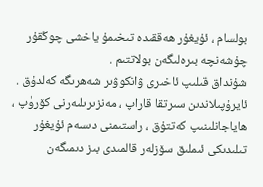بولسام ، ئۇيغۇر ھەققىدە تىخىمۇ ياخشى چوڭقۇر چۇشەنچە بىرەلىگەن بولاتتىم .
شۇنداق قىلىپ ئاخىرى ۋانكوۋىر شەھرىگە كەلدۇق .
ئايرۇپىلاندىن سىرتقا قاراپ ، مەنزىرىلىەرنى كۆرۈپ ، ھاياجانلىنىپ كەتتۇق ، راستىمنى دىسەم ئۇيغۇر تىلىدىكى ئىملىق سۆزلەر قالمىدى بىز دىمىگەن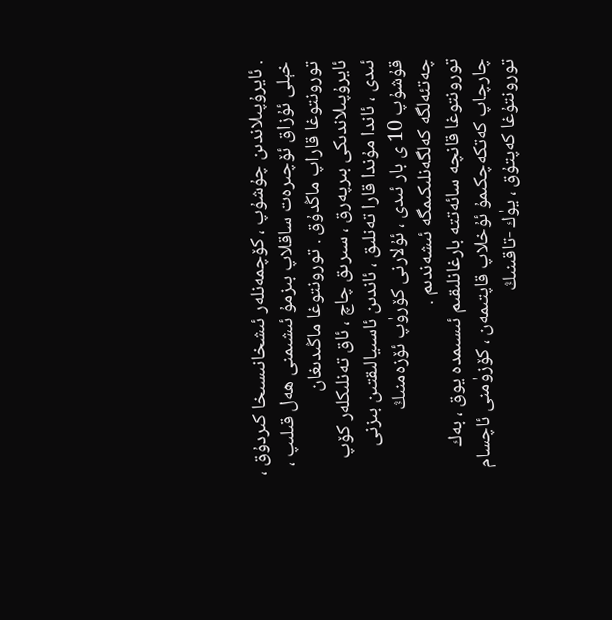. ئايرۇپىلاندىن چۇشۇپ ، كۆچمەنلەر ئىشخانىسىخا كىردۇق ، خېلى ئۇزاق ئۆچىرەت ساقلاپ بىزمۇ ئىشىمنى ھەل قىلىپ ، تورونتوغا قاراپ ماڭدۇق . تورونتوغا ماڭىدىغان ئايرۇپىلاندىكى بىرپەرق ، سىرىق چاچ ، ئاق تەنلىكلەر كۆپ ئىدى ، ئاندا مۇندا قارا تەنلىق ، ئاندىن ئاسىيالىقتىن بىزنى قۇشۇپ 10 ى بار ئىدى ، ئۇلارنى كۆرۈپ ئۆزەمنىڭ چەتئەلگە كەلگەنلىكىمگە ئىشەندىم .
تورونتوغا قانچە سائەتتە بارغانلىقىم ئىسىمدە يوق ، بەك چارچاپ كەتكەچكىمۇ ئۇخلاپ قاپتىمەن ، كۆزۈمنى ئاچسام تورونتۇغا كەپتۇق ، يۈك -تاقىنىڭ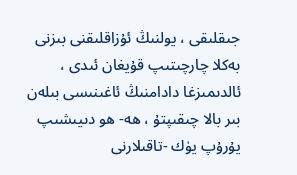جىقلىقى ، يولنىڭ ئۇزاقلىقنى بىزنى بەكلا چارچىتىپ قۇيغان ئىدى ،
ئالدىمىزغا دادامنىڭ ئاغىنىسى بىلەن بىر بالا چىقىپتۇ ، ھە- ھو دىيىشىپ يۇرۇپ يۈك -تاقىلارنى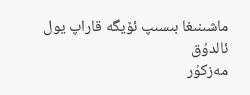ماشىنىغا بىسىپ ئۆيگە قاراپ يول ئالدۇق
مەزكۇر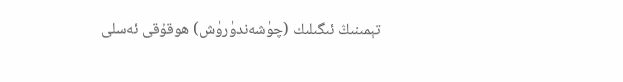تېمىنىڭ ئىگىلىك (چۈشەندۈرۈش) ھوقۇقى ئەسلى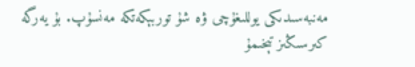مەنبەسىدىكى يوللىغۇچى ۋە شۇ توربېكەتكە مەنسۇپ. بۇ يەرگە كىرسىڭىز تېخىمۇ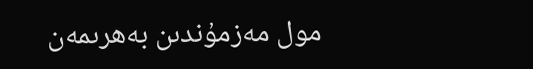مول مەزمۇندىن بەھرىمەن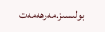بولىسىز.مەرھەمەت